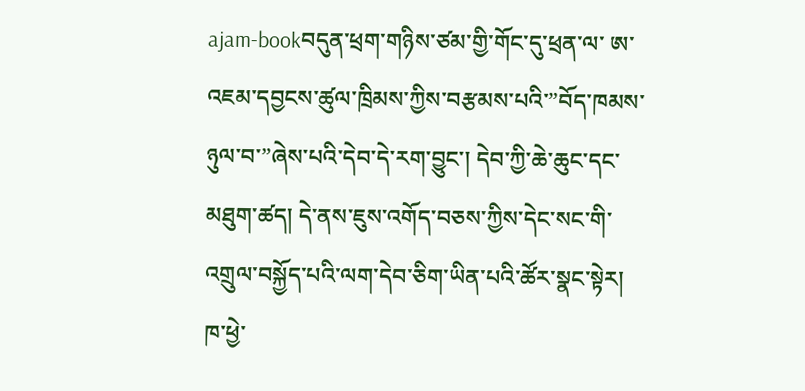ajam-bookབདུན་ཕྲག་གཉིས་ཙམ་གྱི་གོང་དུ་ཕྲན་ལ་ ཨ་འཇམ་དབྱངས་ཚུལ་ཁྲིམས་ཀྱིས་བརྩམས་པའི་”བོད་ཁམས་ཉུལ་བ་”ཞེས་པའི་དེབ་དེ་རག་བྱུང་། དེབ་ཀྱི་ཆེ་ཆུང་དང་མཐུག་ཚད། དེ་ནས་ཇུས་འགོད་བཅས་ཀྱིས་དེང་སང་གི་འགྲུལ་བསྐྱོད་པའི་ལག་དེབ་ཅིག་ཡིན་པའི་ཚོར་སྣང་སྟེར། ཁ་ཕྱེ་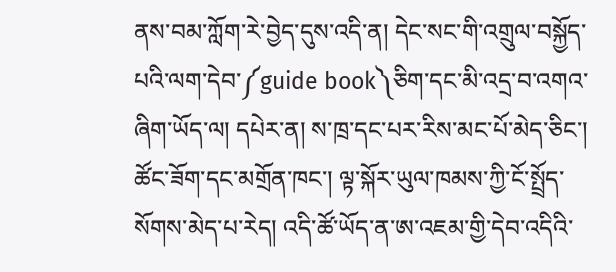ནས་བམ་ཀློག་རེ་བྱེད་དུས་འདི་ན། དེང་སང་གི་འགྲུལ་བསྐྱོད་པའི་ལག་དེབ་༼guide book༽ཅིག་དང་མི་འདྲ་བ་འགའ་ཞིག་ཡོད་ལ། དཔེར་ན། ས་ཁྲ་དང་པར་རིས་མང་པོ་མེད་ཅིང་། ཚོང་ཟོག་དང་མགྲོན་ཁང་། ལྟ་སྐོར་ཡུལ་ཁམས་ཀྱི་ངོ་སྤྲོད་སོགས་མེད་པ་རེད། འདི་ཚོ་ཡོད་ན་ཨ་འཇམ་གྱི་དེབ་འདིའི་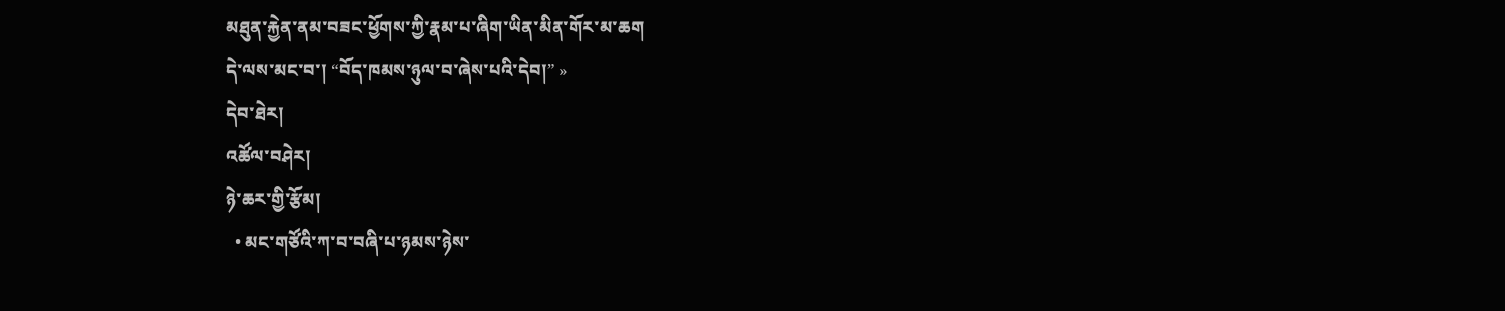མཐུན་རྐྱེན་ནམ་བཟང་ཕྱོགས་ཀྱི་རྣམ་པ་ཞིག་ཡིན་མིན་གོར་མ་ཆག
དེ་ལས་མང་བ་། “བོད་ཁམས་ཉུལ་བ་ཞེས་པའི་དེབ།” »
དེབ་ཐེར།
འཚོལ་བཤེར།
ཉེ་ཆར་གྱི་རྩོམ།
  • མང་གཙོའི་ཀ་བ་བཞི་པ་ཉམས་ཉེས་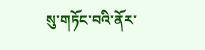སུ་གཏོང་བའི་ནོར་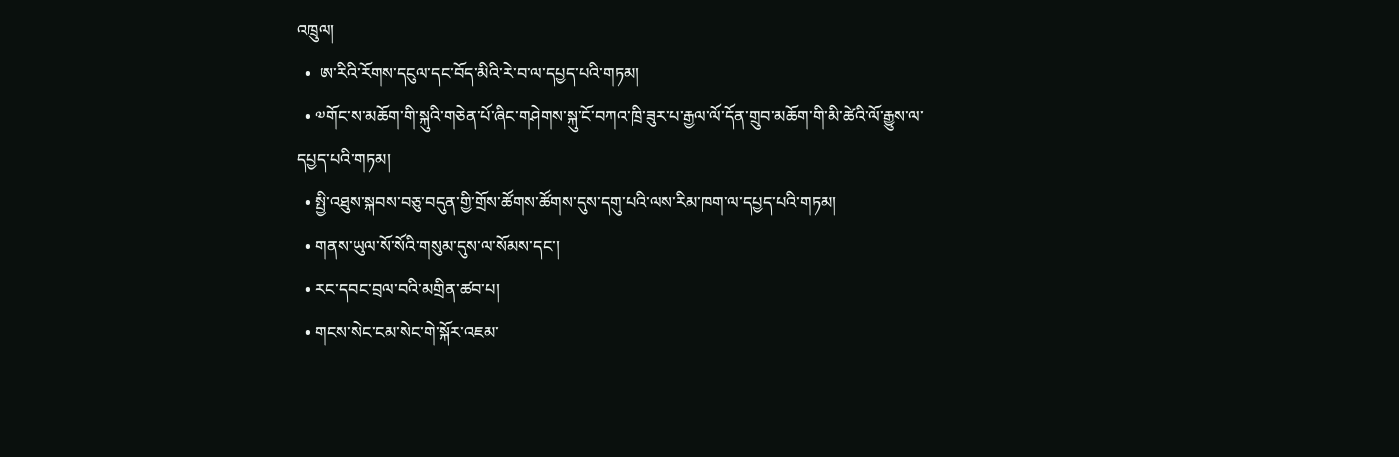འཁྲུལ།
  •  ཨ་རིའི་རོགས་དངུལ་དང་བོད་མིའི་རེ་བ་ལ་དཔྱད་པའི་གཏམ།
  • ༧གོང་ས་མཆོག་གི་སྐུའི་གཅེན་པོ་ཞིང་གཤེགས་སྐུ་ངོ་བཀའ་ཁྲི་ཟུར་པ་རྒྱལ་ལོ་དོན་གྲུབ་མཆོག་གི་མི་ཚེའི་ལོ་རྒྱུས་ལ་དཔྱད་པའི་གཏམ།
  • སྤྱི་འཐུས་སྐབས་བཅུ་བདུན་གྱི་གྲོས་ཚོགས་ཚོགས་དུས་དགུ་པའི་ལས་རིམ་ཁག་ལ་དཔྱད་པའི་གཏམ།
  • གནས་ཡུལ་སོ་སོའི་གསུམ་དུས་ལ་སོམས་དང་།
  • རང་དབང་བྲལ་བའི་མགྲིན་ཚབ་པ།
  • གངས་སེང་ངམ་སེང་གེ་སྐོར་འཇམ་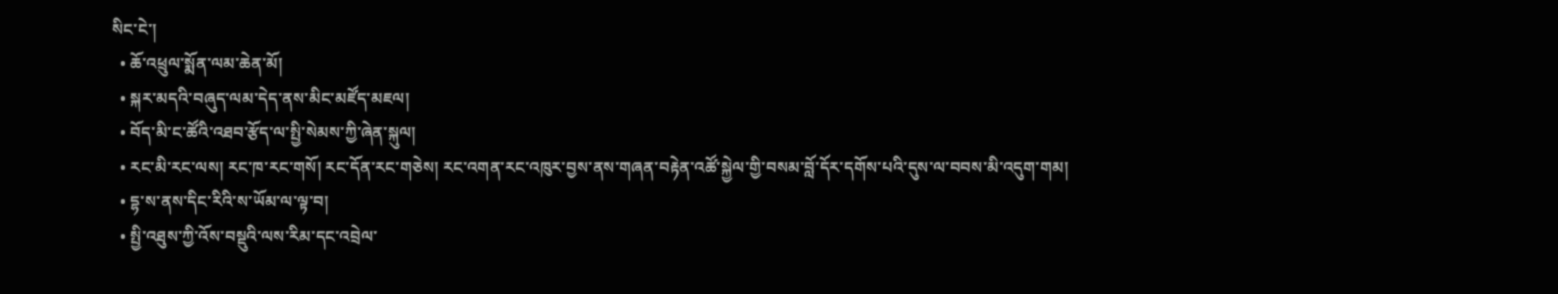སིང་ངེ་།
  • ཆོ་འཕྲུལ་སྨོན་ལམ་ཆེན་མོ།
  • སྐར་མདའི་བཞུད་ལམ་དེད་ནས་མིང་མཛོད་མཇལ།
  • བོད་མི་ང་ཚོའི་འཐབ་རྩོད་ལ་སྤྱི་སེམས་ཀྱི་ཞེན་སྐུལ།
  • རང་མི་རང་ལས། རང་ཁ་རང་གསོ། རང་དོན་རང་གཅེས། རང་འགན་རང་འཁུར་བྱས་ནས་གཞན་བརྟེན་འཚོ་སྐྱེལ་གྱི་བསམ་བློ་དོར་དགོས་པའི་དུས་ལ་བབས་མི་འདུག་གམ།
  • དྷ་ས་ནས་དིང་རིའི་ས་ཡོམ་ལ་ལྟ་བ།
  • སྤྱི་འཐུས་ཀྱི་འོས་བསྡུའི་ལས་རིམ་དང་འབྲེལ་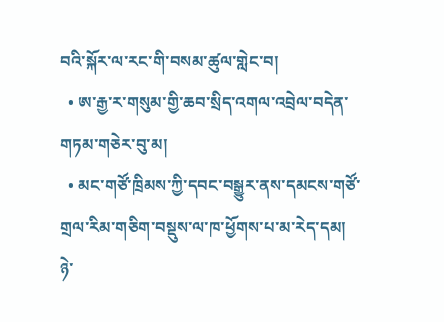བའི་སྐོར་ལ་རང་གི་བསམ་ཚུལ་གླེང་བ།
  • ཨ་རྒྱ་ར་གསུམ་གྱི་ཆབ་སྲིད་འགལ་འབྲེལ་བདེན་གཏམ་གཅེར་བུ་མ།
  • མང་གཙོ་ཁྲིམས་ཀྱི་དབང་བསྒྱུར་ནས་དམངས་གཙོ་གྲལ་རིམ་གཅིག་བསྡུས་ལ་ཁ་ཕྱོགས་པ་མ་རེད་དམ།
ཉེ་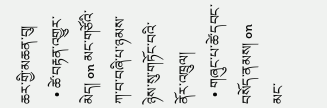ཆར་གྱི་མཆན་བུ།
  • ཚེ་བརྟན་འགྱུར་མེད། on མང་གཙོའི་ཀ་བ་བཞི་པ་ཉམས་ཉེས་སུ་གཏོང་བའི་ནོར་འཁྲུལ།
  • གཞུང་པ་ཚེ་དབང་བསོད་ནམས། on མང་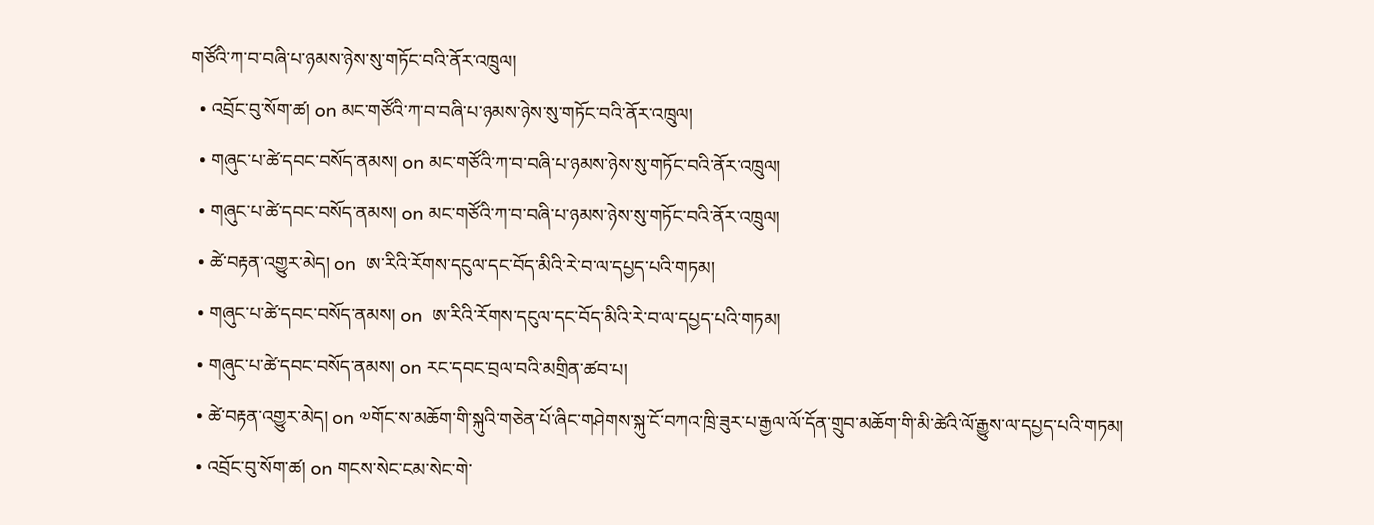གཙོའི་ཀ་བ་བཞི་པ་ཉམས་ཉེས་སུ་གཏོང་བའི་ནོར་འཁྲུལ།
  • འབྲོང་བུ་སོག་ཚ། on མང་གཙོའི་ཀ་བ་བཞི་པ་ཉམས་ཉེས་སུ་གཏོང་བའི་ནོར་འཁྲུལ།
  • གཞུང་པ་ཚེ་དབང་བསོད་ནམས། on མང་གཙོའི་ཀ་བ་བཞི་པ་ཉམས་ཉེས་སུ་གཏོང་བའི་ནོར་འཁྲུལ།
  • གཞུང་པ་ཚེ་དབང་བསོད་ནམས། on མང་གཙོའི་ཀ་བ་བཞི་པ་ཉམས་ཉེས་སུ་གཏོང་བའི་ནོར་འཁྲུལ།
  • ཚེ་བརྟན་འགྱུར་མེད། on  ཨ་རིའི་རོགས་དངུལ་དང་བོད་མིའི་རེ་བ་ལ་དཔྱད་པའི་གཏམ།
  • གཞུང་པ་ཚེ་དབང་བསོད་ནམས། on  ཨ་རིའི་རོགས་དངུལ་དང་བོད་མིའི་རེ་བ་ལ་དཔྱད་པའི་གཏམ།
  • གཞུང་པ་ཚེ་དབང་བསོད་ནམས། on རང་དབང་བྲལ་བའི་མགྲིན་ཚབ་པ།
  • ཚེ་བརྟན་འགྱུར་མེད། on ༧གོང་ས་མཆོག་གི་སྐུའི་གཅེན་པོ་ཞིང་གཤེགས་སྐུ་ངོ་བཀའ་ཁྲི་ཟུར་པ་རྒྱལ་ལོ་དོན་གྲུབ་མཆོག་གི་མི་ཚེའི་ལོ་རྒྱུས་ལ་དཔྱད་པའི་གཏམ།
  • འབྲོང་བུ་སོག་ཚ། on གངས་སེང་ངམ་སེང་གེ་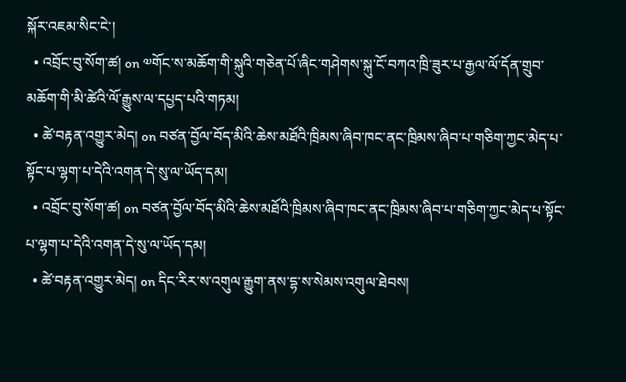སྐོར་འཇམ་སིང་ངེ་།
  • འབྲོང་བུ་སོག་ཚ། on ༧གོང་ས་མཆོག་གི་སྐུའི་གཅེན་པོ་ཞིང་གཤེགས་སྐུ་ངོ་བཀའ་ཁྲི་ཟུར་པ་རྒྱལ་ལོ་དོན་གྲུབ་མཆོག་གི་མི་ཚེའི་ལོ་རྒྱུས་ལ་དཔྱད་པའི་གཏམ།
  • ཚེ་བརྟན་འགྱུར་མེད། on བཙན་བྱོལ་བོད་མིའི་ཆེས་མཐོའི་ཁྲིམས་ཞིབ་ཁང་ནང་ཁྲིམས་ཞིབ་པ་གཅིག་ཀྱང་མེད་པ་སྟོང་པ་ལྷག་པ་དེའི་འགན་དེ་སུ་ལ་ཡོད་དམ།
  • འབྲོང་བུ་སོག་ཚ། on བཙན་བྱོལ་བོད་མིའི་ཆེས་མཐོའི་ཁྲིམས་ཞིབ་ཁང་ནང་ཁྲིམས་ཞིབ་པ་གཅིག་ཀྱང་མེད་པ་སྟོང་པ་ལྷག་པ་དེའི་འགན་དེ་སུ་ལ་ཡོད་དམ།
  • ཚེ་བརྟན་འགྱུར་མེད། on དིང་རིར་ས་འགུལ་རྒྱུག་ནས་དྷ་ས་སེམས་འགུལ་ཐེབས།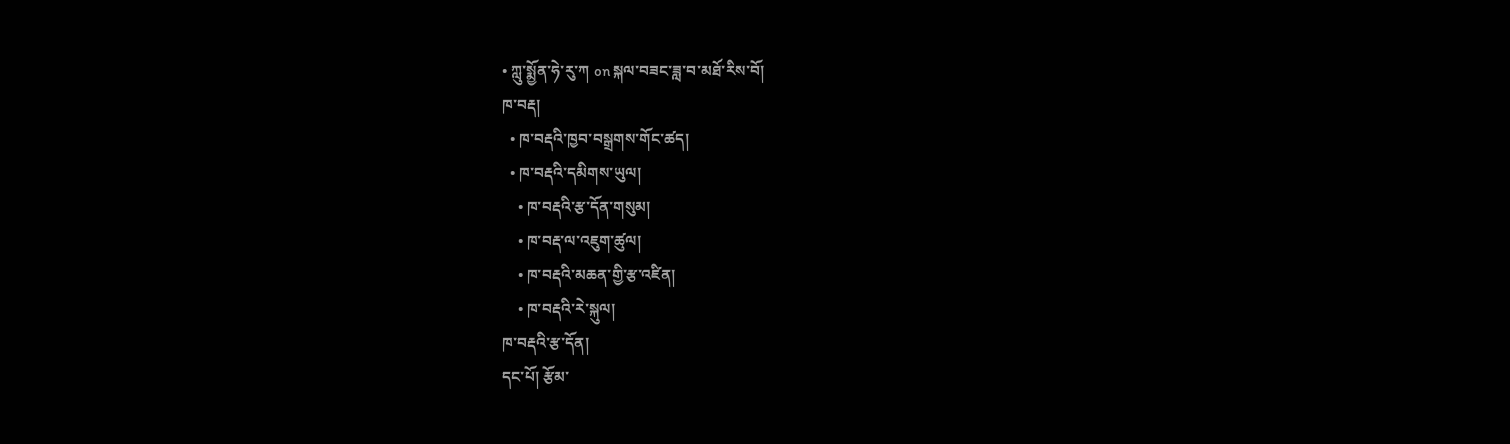• ཀླུ་སྨྱོན་ཧེ་རུ་ཀ on སྐལ་བཟང་ཟླ་བ་མཐོ་རིས་བོ།
ཁ་བརྡ།
  • ཁ་བརྡའི་ཁྱབ་བསྒྲགས་གོང་ཚད།
  • ཁ་བརྡའི་དམིགས་ཡུལ།
    • ཁ་བརྡའི་རྩ་དོན་གསུམ།
    • ཁ་བརྡ་ལ་འཇུག་ཚུལ།
    • ཁ་བརྡའི་མཆན་གྱི་རྩ་འཛིན།
    • ཁ་བརྡའི་རེ་སྐུལ།
ཁ་བརྡའི་རྩ་དོན།
དང་པོ། རྩོམ་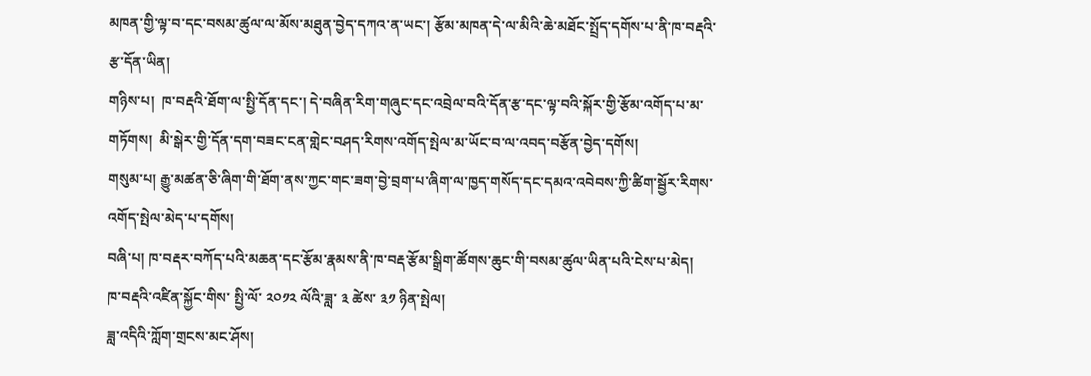མཁན་གྱི་ལྟ་བ་དང་བསམ་ཚུལ་ལ་མོས་མཐུན་བྱེད་དཀའ་ན་ཡང་། རྩོམ་མཁན་དེ་ལ་མིའི་ཆེ་མཐོང་སྤྲོད་དགོས་པ་ནི་ཁ་བརྡའི་རྩ་དོན་ཡིན།
གཉིས་པ།  ཁ་བརྡའི་ཐོག་ལ་སྤྱི་དོན་དང་། དེ་བཞིན་རིག་གཞུང་དང་འབྲེལ་བའི་དོན་རྩ་དང་ལྟ་བའི་སྐོར་གྱི་རྩོམ་འགོད་པ་མ་གཏོགས།  མི་སྒེར་གྱི་དོན་དག་བཟང་ངན་གླེང་བཤད་རིགས་འགོད་སྤེལ་མ་ཡོང་བ་ལ་འབད་བརྩོན་བྱེད་དགོས།
གསུམ་པ། རྒྱུ་མཚན་ཅི་ཞིག་གི་ཐོག་ནས་ཀྱང་གང་ཟག་བྱེ་བྲག་པ་ཞིག་ལ་ཁྱད་གསོད་དང་དམའ་འབེབས་ཀྱི་ཚིག་སྦྱོར་རིགས་འགོད་སྤེལ་མེད་པ་དགོས།
བཞི་པ། ཁ་བརྡར་བཀོད་པའི་མཆན་དང་རྩོམ་རྣམས་ནི་ཁ་བརྡ་རྩོམ་སྒྲིག་ཚོགས་ཆུང་གི་བསམ་ཚུལ་ཡིན་པའི་ངེས་པ་མེད།
ཁ་བརྡའི་འཛིན་སྐྱོང་གིས་ སྤྱི་ལོ་ ༢༠༡༢ ལོའི་ཟླ་ ༣ ཚེས་ ༣༡ ཉིན་སྤེལ།
ཟླ་འདིའི་ཀློག་གྲངས་མང་ཤོས།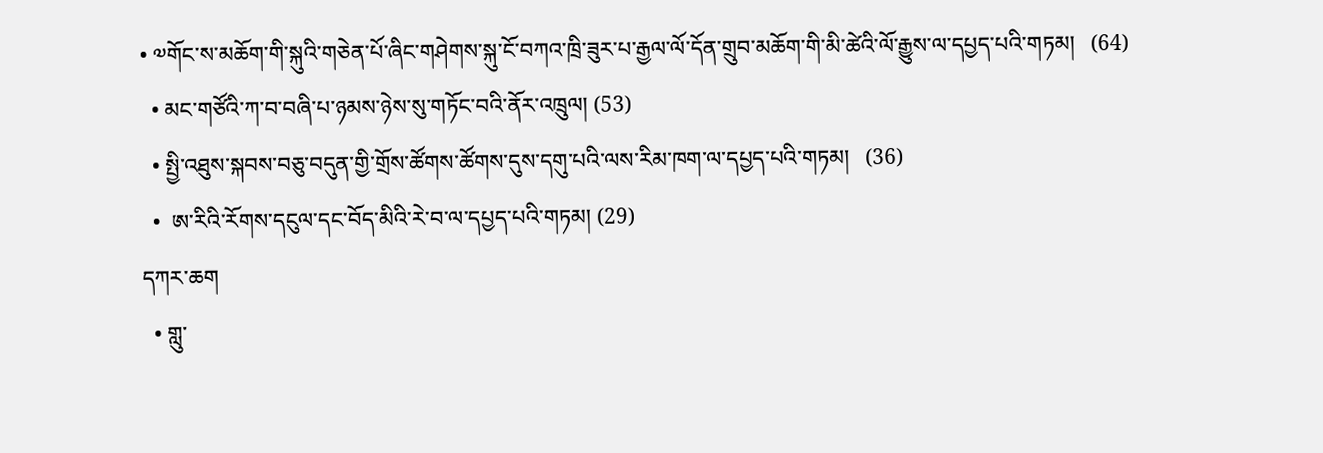• ༧གོང་ས་མཆོག་གི་སྐུའི་གཅེན་པོ་ཞིང་གཤེགས་སྐུ་ངོ་བཀའ་ཁྲི་ཟུར་པ་རྒྱལ་ལོ་དོན་གྲུབ་མཆོག་གི་མི་ཚེའི་ལོ་རྒྱུས་ལ་དཔྱད་པའི་གཏམ།   (64)
  • མང་གཙོའི་ཀ་བ་བཞི་པ་ཉམས་ཉེས་སུ་གཏོང་བའི་ནོར་འཁྲུལ། (53)
  • སྤྱི་འཐུས་སྐབས་བཅུ་བདུན་གྱི་གྲོས་ཚོགས་ཚོགས་དུས་དགུ་པའི་ལས་རིམ་ཁག་ལ་དཔྱད་པའི་གཏམ།   (36)
  •  ཨ་རིའི་རོགས་དངུལ་དང་བོད་མིའི་རེ་བ་ལ་དཔྱད་པའི་གཏམ། (29)
དཀར་ཆག
  • གླུ་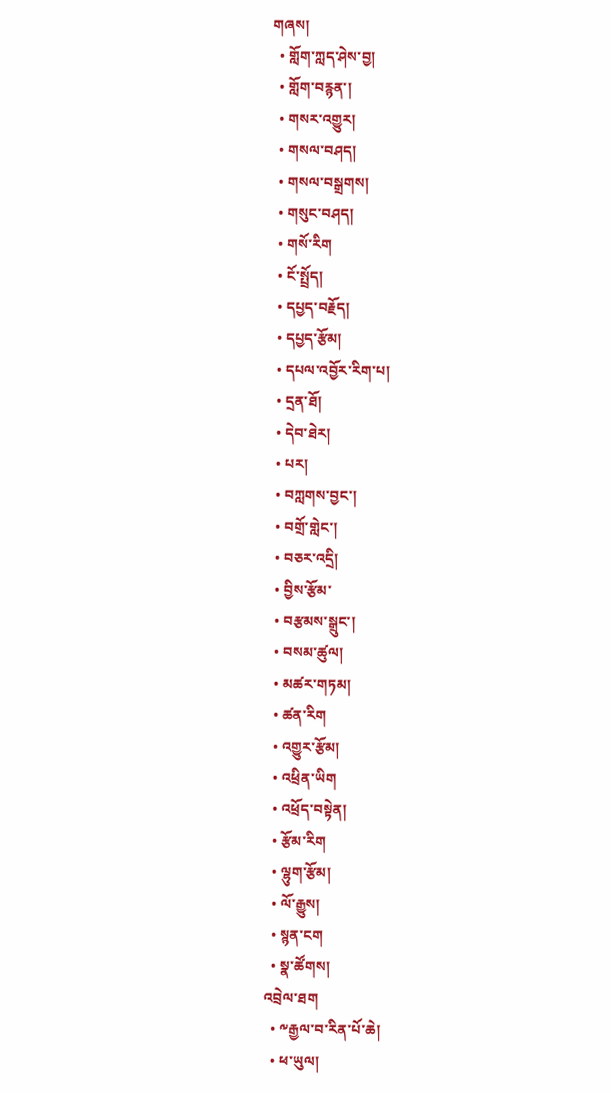གཞས།
  • གློག་ཀླད་ཤེས་བྱ།
  • གློག་བརྙན་།
  • གསར་འགྱུར།
  • གསལ་བཤད།
  • གསལ་བསྒྲགས།
  • གསུང་བཤད།
  • གསོ་རིག
  • ངོ་སྤྲོད།
  • དཔྱད་བརྗོད།
  • དཔྱད་རྩོམ།
  • དཔལ་འབྱོར་རིག་པ།
  • དྲན་ཐོ།
  • དེབ་ཐེར།
  • པར།
  • བཀླགས་བྱང་།
  • བགྲོ་གླེང་།
  • བཅར་འདྲི།
  • བྱིས་རྩོམ་
  • བརྩམས་སྒྲུང་།
  • བསམ་ཚུལ།
  • མཚར་གཏམ།
  • ཚན་རིག
  • འགྱུར་རྩོམ།
  • འཕྲིན་ཡིག
  • འཕྲོད་བསྟེན།
  • རྩོམ་རིག
  • ལྷུག་རྩོམ།
  • ལོ་རྒྱུས།
  • སྙན་ངག
  • སྣ་ཚོགས།
འབྲེལ་ཐག
  • ༸རྒྱལ་བ་རིན་པོ་ཆེ།
  • ཕ་ཡུལ།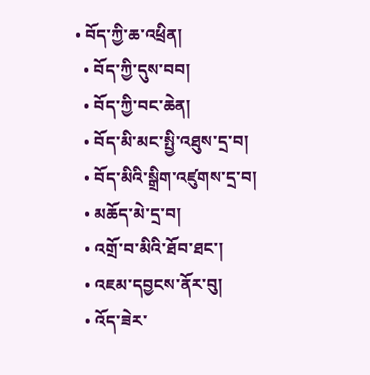• བོད་ཀྱི་ཆ་འཕྲིན།
  • བོད་ཀྱི་དུས་བབ།
  • བོད་ཀྱི་བང་ཆེན།
  • བོད་མི་མང་སྤྱི་འཐུས་དྲ་བ།
  • བོད་མིའི་སྒྲིག་འཛུགས་དྲ་བ།
  • མཆོད་མེ་དྲ་བ།
  • འགྲོ་བ་མིའི་ཐོབ་ཐང་།
  • འཇམ་དབྱངས་ནོར་བུ།
  • འོད་ཟེར་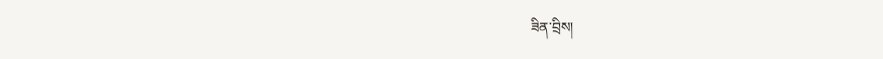ཟིན་བྲིས།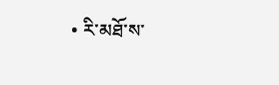• རི་མཐོ་ས་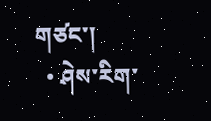གཙང་།
  • ཤེས་རིག་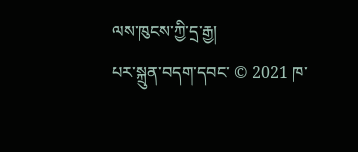ལས་ཁུངས་ཀྱི་དྲ་རྒྱ།
པར་སྐྲུན་བདག་དབང་ © 2021 ཁ་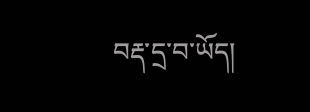བརྡ་དྲ་བ་ཡོད།